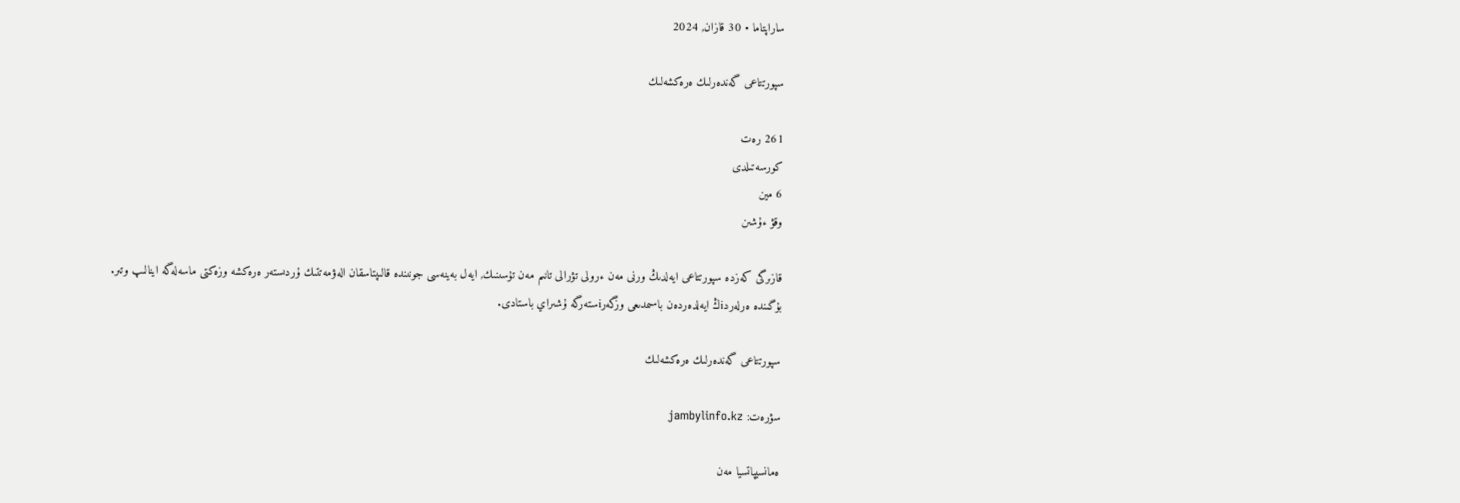ساراپتاما • 30 قازان, 2024

سپورتتاعى گەندەرلىك ەرەكشەلىك

261 رەت
كورسەتىلدى
6 مين
وقۋ ءۇشىن

قازىرگى كەزدە سپورتتاعى ايەلدىڭ ورنى مەن ءرولى تۋرالى تانىم مەن تۇسىنىك, ايەل بەينەسى جونىندە قالىپتاسقان الەۋمەتتىك ۇردىستەر ەرەكشە وزەكتى ماسەلەگە اينالىپ وتىر. بۇگىندە ەرلەردiڭ ايەلدەردەن باسىمدىعى وزگەرiستەرگە ۇشىراي باستادى.

سپورتتاعى گەندەرلىك ەرەكشەلىك

سۋرەت: jambylinfo.kz

ەمانسيپاتسيا مەن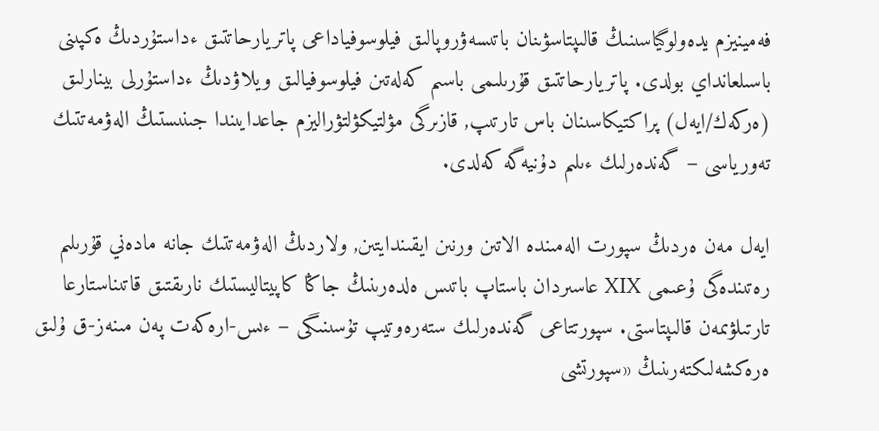فەمينيزم يدەولوگياسىنىڭ قالىپتاسۋىنان باتىسەۋروپالىق فيلوسوفياداعى پاتريارحاتتىق ءداستۇردىڭ ەكپىنى باسىلعانداي بولدى. پاتريارحاتتىق قۇرىلىمى باسىم كەلەتىن فيلوسوفيالىق ويلاۋدىڭ ءداستۇرلى بينارلىق (ەركەك/ايەل) پراكتيكاسىنان باس تارتىپ, قازىرگى مۋلتيكۋلتۋراليزم جاعدايىندا جىنىستىڭ الەۋمەتتىك تەورياسى – گەندەرلىك ءىلىم دۇنيەگە كەلدى.

ايەل مەن ەردىڭ سپورت الەمىندە الاتىن ورنىن ايقىندايتىن, ولاردىڭ الەۋمەتتىك جانە مادەني قۇرىلىم رەتىندەگى ۇعىمى XIX عاسىردان باستاپ باتىس ەلدەرىنىڭ جاڭا كاپيتاليستىك نارىقتىق قاتىناستارعا تارتىلۋىمەن قالىپتاستى. سپورتتاعى گەندەرلىك ستەرەوتيپ تۇسىنىگى – ءىس-ارەكەت پەن مىنەز-ق ۇلىق ەرەكشەلىكتەرىنىڭ «سپورتشى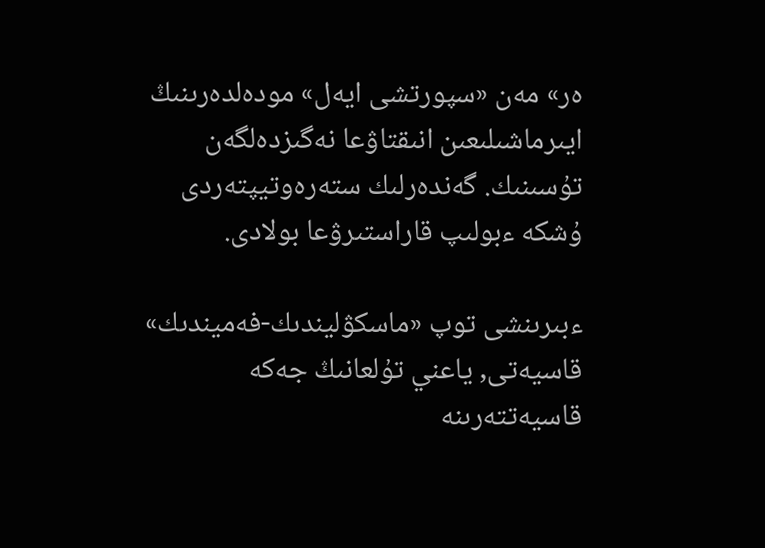ەر» مەن «سپورتشى ايەل» مودەلدەرىنىڭ ايىرماشىلىعىن انىقتاۋعا نەگىزدەلگەن تۇسىنىك. گەندەرلىك ستەرەوتيپتەردى ۇشكە ءبولىپ قاراستىرۋعا بولادى.

ءبىرىنشى توپ «ماسكۋليندىك-فەميندىك» قاسيەتى, ياعني تۇلعانىڭ جەكە قاسيەتتەرىنە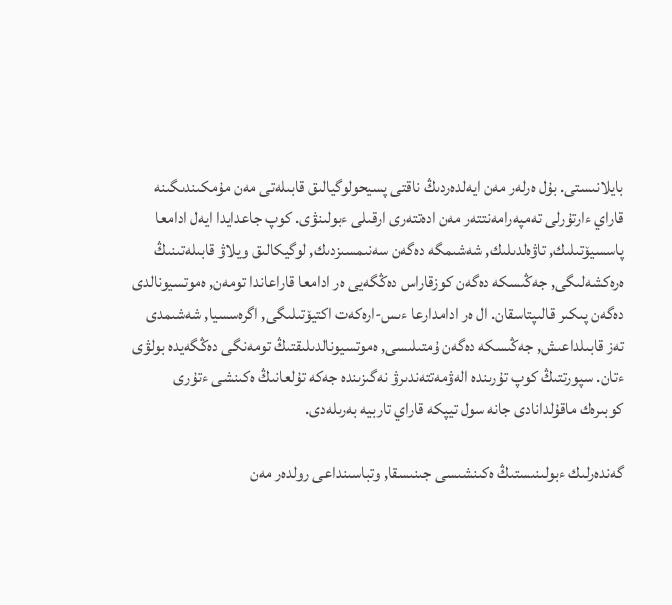بايلانىستى. بۇل ەرلەر مەن ايەلدەردىڭ ناقتى پسيحولوگيالىق قابىلەتى مەن مۇمكىندىگىنە قاراي ءارتۇرلى تەمپەرامەنتتەر مەن ادەتتەرى ارقىلى ءبولىنۋى. كوپ جاعدايدا ايەل ادامعا پاسسيۆتىلىك, تاۋەلدىلىك, شەشىمگە دەگەن سەنىمسىزدىك, لوگيكالىق ويلاۋ قابىلەتىنىڭ ەرەكشەلىگى, جەڭىسكە دەگەن كوزقاراس دەڭگەيى ەر ادامعا قاراعاندا تومەن, ەموتسيونالدى دەگەن پىكىر قالىپتاسقان. ال ەر ادامدارعا ءىس-ارەكەت اكتيۆتىلىگى, اگرەسسيا, شەشىمدى تەز قابىلداعىش, جەڭىسكە دەگەن ۇمتىلىسى, ەموتسيونالدىلىقتىڭ تومەنگى دەڭگەيدە بولۋى ءتان. سپورتتىڭ كوپ تۇرىندە الەۋمەتتەندىرۋ نەگىزىندە جەكە تۇلعانىڭ ەكىنشى ءتۇرى كوبىرەك ماقۇلدانادى جانە سول تيپكە قاراي تاربيە بەرىلەدى.

گەندەرلىك ءبولىنىستىڭ ەكىنشىسى جىنىسقا, وتباسىنداعى رولدەر مەن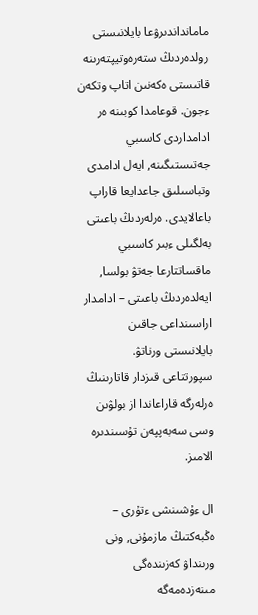مامانداندىرۋعا بايلانىستى رولدەردىڭ ستەرەوتيپتەرىنە قاتىستى ەكەنىن اتاپ وتكەن ءجون. قوعامدا كوبىنە ەر ادامداردى كاسىبي جەتىستىگىنە, ايەل ادامدى وتباسىلىق جاعدايعا قاراپ باعالايدى. ەرلەردىڭ باعىتى بەلگىلى ءبىر كاسىبي ماقساتتارعا جەتۋ بولسا, ايەلدەردىڭ باعىتى – ادامدار اراسىنداعى جاقىن بايلانىستى ورناتۋ. سپورتتاعى قىزدار قاتارىنىڭ ەرلەرگە قاراعاندا از بولۋىن وسى سەبەپپەن تۇسىندىرە الامىز.

ال ءۇشىنشى ءتۇرى – ەڭبەكتىڭ مازمۇنى, ونى ورىنداۋ كەزىندەگى مىنەزدەمەگە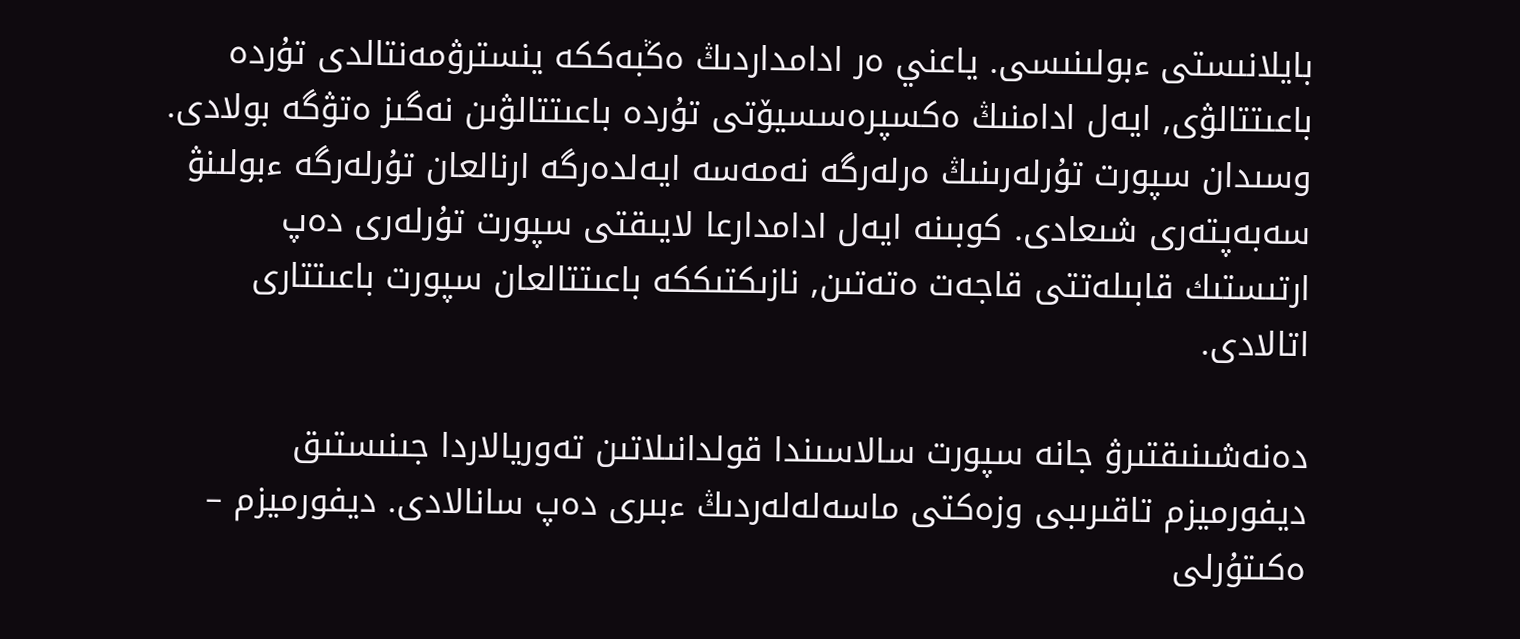بايلانىستى ءبولىنىسى. ياعني ەر ادامداردىڭ ەڭبەككە ينسترۋمەنتالدى تۇردە باعىتتالۋى, ايەل ادامنىڭ ەكسپرەسسيۆتى تۇردە باعىتتالۋىن نەگىز ەتۋگە بولادى. وسىدان سپورت تۇرلەرىنىڭ ەرلەرگە نەمەسە ايەلدەرگە ارنالعان تۇرلەرگە ءبولىنۋ سەبەپتەرى شىعادى. كوبىنە ايەل ادامدارعا لايىقتى سپورت تۇرلەرى دەپ ارتىستىك قابىلەتتى قاجەت ەتەتىن, نازىكتىككە باعىتتالعان سپورت باعىتتارى اتالادى.

دەنەشىنىقتىرۋ جانە سپورت سالاسىندا قولدانىلاتىن تەوريالاردا جىنىستىق ديفورميزم تاقىرىبى وزەكتى ماسەلەلەردىڭ ءبىرى دەپ سانالادى. ديفورميزم – ەكىتۇرلى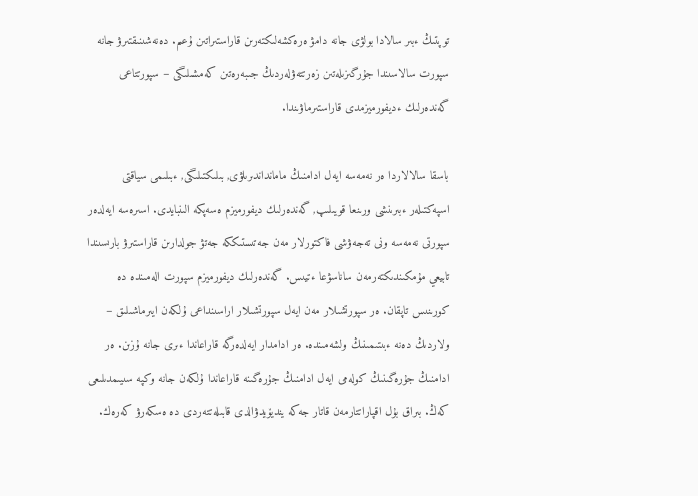توپتىڭ ءبىر سالادا بولۋى جانە دامۋ ەرەكشەلىكتەرىن قاراستىراتىن ۇعىم. دەنەشىنىقتىرۋ جانە سپورت سالاسىندا جۇرگىزىلەتىن زەرتتەۋلەردىڭ جىبەرەتىن كەمشىلىگى – سپورتتاعى گەندەرلىك ءديفورميزمدى قاراستىرماۋىندا.

باسقا سالالاردا ەر نەمەسە ايەل ادامنىڭ مامانداندىرىلۋى, بىلىكتىلىگى, ءبىلىمى سياقتى اسپەكتىلەر ءبىرىنشى ورىنعا قويىلىپ, گەندەرلىك ديفورميزم ەسەپكە الىنبايدى. اسىرەسە ايەلدەر سپورتى نەمەسە ونى تەجەۋشى فاكتورلار مەن جەتىستىككە جەتۋ جولدارىن قاراستىرۋ بارىسىندا تابيعي مۇمكىندىكتەرمەن ساناسۋعا ءتيىس. گەندەرلىك ديفورميزم سپورت الەمىندە دە كورىنىس تاپقان. ەر سپورتشىلار مەن ايەل سپورتشىلار اراسىنداعى ۇلكەن ايىرماشىلىق – ولاردىڭ دەنە ءبىتىمىنىڭ ولشەمىندە. ەر ادامدار ايەلدەرگە قاراعاندا ءىرى جانە ۇزىن. ەر ادامنىڭ جۇرەگىنىڭ كولەمى ايەل ادامنىڭ جۇرەگىنە قاراعاندا ۇلكەن جانە وكپە سىيىمدىلىعى كەڭ. بىراق بۇل اقپاراتتارمەن قاتار جەكە ينديۆيدۋالدى قابىلەتتەردى دە ەسكەرۋ كەرەك.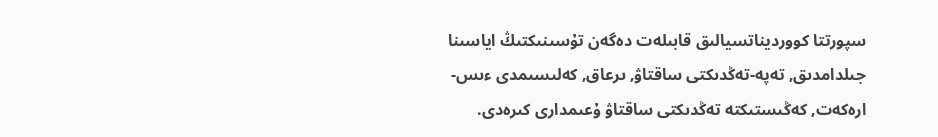سپورتتا كوورديناتسيالىق قابىلەت دەگەن تۇسىنىكتىڭ اياسىنا جىلدامدىق, تەپە-تەڭدىكتى ساقتاۋ, ىرعاق, كەلىسىمدى ءىس-ارەكەت, كەڭىستىكتە تەڭدىكتى ساقتاۋ ۇعىمدارى كىرەدى.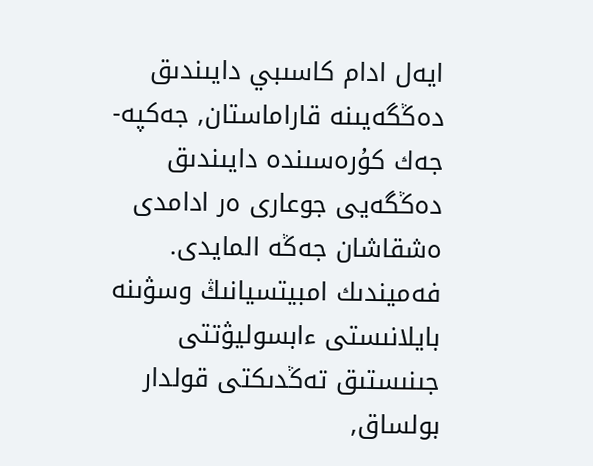ايەل ادام كاسىبي دايىندىق دەڭگەيىنە قاراماستان, جەكپە-جەك كۇرەسىندە دايىندىق دەڭگەيى جوعارى ەر ادامدى ەشقاشان جەڭە المايدى. فەميندىك امبيتسيانىڭ وسۋىنە بايلانىستى ءابسوليۋتتى جىنىستىق تەڭدىكتى قولدار بولساق,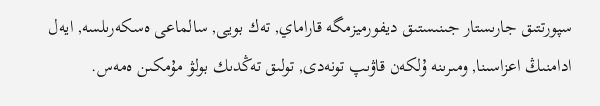سپورتتىق جارىستار جىنىستىق ديفورميزمگە قاراماي, تەك بويى, سالماعى ەسكەرىلسە, ايەل ادامنىڭ اعزاسىنا, ومىرىنە ۇلكەن قاۋىپ تونەدى, تولىق تەڭدىك بولۋ مۇمكىن ەمەس.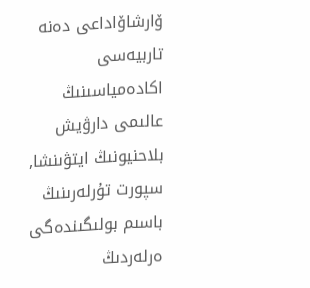ۆارشاۆاداعى دەنە تاربيەسى اكادەمياسىنىڭ عالىمى دارۋيش بلاحنيونىڭ ايتۋىنشا, سپورت تۇرلەرىنىڭ باسىم بولىگىندەگى ەرلەردىڭ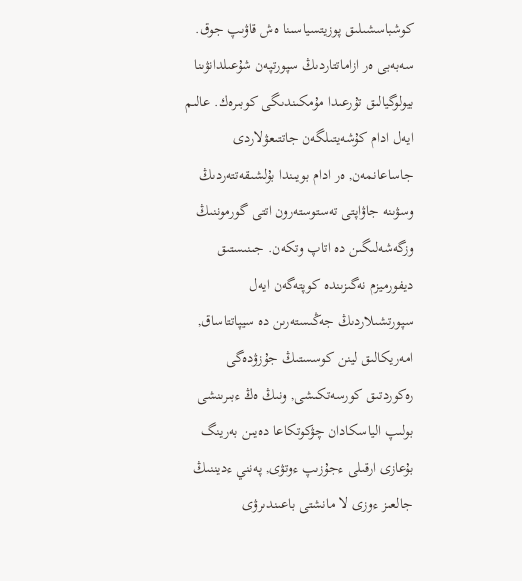كوشباسشىلىق پوزيتسياسىنا ەش قاۋىپ جوق. سەبەبى ەر ازاماتتاردىڭ سپورتپەن شۇعىلدانۋىنا بيولوگيالىق تۇرعىدا مۇمكىندىگى كوبىرەك. عالىم ايەل ادام كۇشەيتىلگەن جاتتىعۋلاردى جاساعانمەن, ەر ادام بويىندا بۇلشىقەتتەردىڭ وسۋىنە جاۋاپتى تەستوستەرون اتتى گورموننىڭ وزگەشەلىگىن دە اتاپ وتكەن. جىنىستىق ديفورميزم نەگىزىندە كوپتەگەن ايەل سپورتشىلاردىڭ جەڭىستەرىن دە سيپاتتاساق, امەريكالىق لينن كوسستىڭ جۇزۋدەگى رەكوردتىق كورسەتكىشى, ونىڭ ەڭ ءبىرىنشى بولىپ الياسكادان چۋكوتكاعا دەيىن بەرينگ بۇعازى ارقىلى ءجۇزىپ ءوتۋى, پەنني ءديننىڭ جالعىز ءوزى لا مانشتى باعىندىرۋى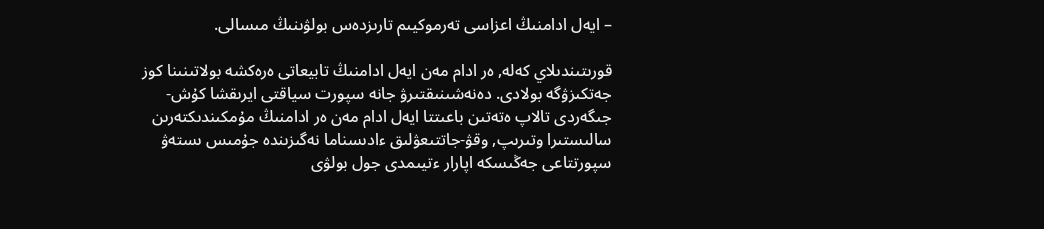– ايەل ادامنىڭ اعزاسى تەرموكيىم تارىزدەس بولۋىنىڭ مىسالى.

قورىتىندىلاي كەلە, ەر ادام مەن ايەل ادامنىڭ تابيعاتى ەرەكشە بولاتىنىنا كوز جەتكىزۋگە بولادى. دەنەشىنىقتىرۋ جانە سپورت سياقتى ايرىقشا كۇش-جىگەردى تالاپ ەتەتىن باعىتتا ايەل ادام مەن ەر ادامنىڭ مۇمكىندىكتەرىن سالىستىرا وتىرىپ, وقۋ-جاتتىعۋلىق ءادىسناما نەگىزىندە جۇمىس ىستەۋ سپورتتاعى جەڭىسكە اپارار ءتيىمدى جول بولۋى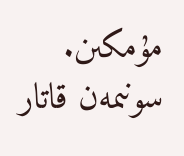مۇمكىن. سونىمەن قاتار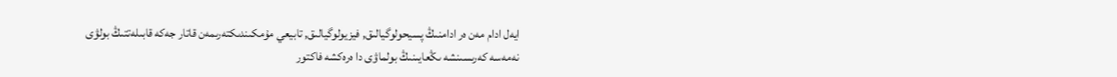ايەل ادام مەن ەر ادامنىڭ پسيحولوگيالىق, فيزيولوگيالىق, تابيعي مۇمكىندىكتەرىمەن قاتار جەكە قابىلەتتىڭ بولۋى نەمەسە كەرىسىنشە ىڭعايىنىڭ بولماۋى دا ەرەكشە فاكتور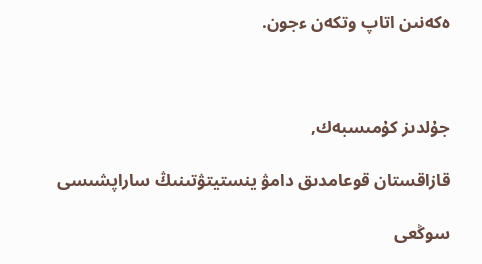ەكەنىن اتاپ وتكەن ءجون.



جۇلدىز كۇمىسبەك,

قازاقستان قوعامدىق دامۋ ينستيتۋتىنىڭ ساراپشىسى

سوڭعى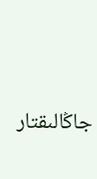جاڭالىقتار